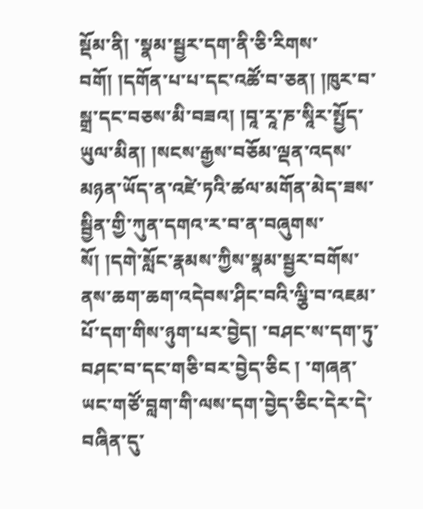སྡོམ་ནི། ་སྣམ་སྦྱར་དག་ནི་ཅི་རིགས་བགོ། །དགོན་པ་པ་དང་འཚོ་བ་ཅན། །ཁུར་བ་སྒྲ་དང་བཅས་མི་བཟའ། །བཱ་རཱ་ཎ་སཱིར་སྤྱོད་ཡུལ་མིན། །སངས་རྒྱས་བཅོམ་ལྡན་འདས་མཉན་ཡོད་ན་འཛེ་ཏའི་ཚལ་མགོན་མེད་ཟས་སྦྱིན་གྱི་ཀུན་དགའ་ར་བ་ན་བཞུགས་སོ། །དགེ་སློང་རྣམས་ཀྱིས་སྣམ་སྦྱར་བགོས་ནས་ཆག་ཆག་འདེབས་ཤིང་བའི་ལྕི་བ་འཇམ་པོ་དག་གིས་ཉུག་པར་བྱེད། ་བཤང་ས་དག་ཏུ་བཤང་བ་དང་གཅི་བར་བྱེད་ཅིང ། ་གཞན་ཡང་གཙོ་བླག་གི་ལས་དག་བྱེད་ཅིང་དེར་དེ་བཞིན་དུ་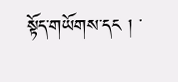སྟོད་གཡོགས་དང ། ་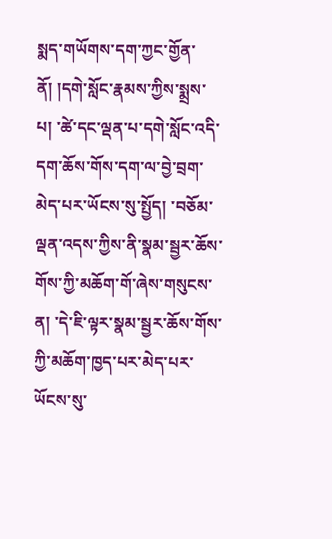སྨད་གཡོགས་དག་ཀྱང་གྱོན་ནོ། །དགེ་སློང་རྣམས་ཀྱིས་སྨྲས་པ། ་ཚེ་དང་ལྡན་པ་དགེ་སློང་འདི་དག་ཆོས་གོས་དག་ལ་བྱེ་བྲག་མེད་པར་ཡོངས་སུ་སྤྱོད། ་བཅོམ་ལྡན་འདས་ཀྱིས་ནི་སྣམ་སྦྱར་ཆོས་གོས་ཀྱི་མཆོག་གོ་ཞེས་གསུངས་ན། ་དེ་ཇི་ལྟར་སྣམ་སྦྱར་ཆོས་གོས་ཀྱི་མཆོག་ཁྱད་པར་མེད་པར་ཡོངས་སུ་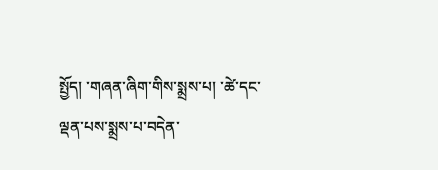སྤྱོད། ་གཞན་ཞིག་གིས་སྨྲས་པ། ་ཚེ་དང་ལྡན་པས་སྨྲས་པ་བདེན་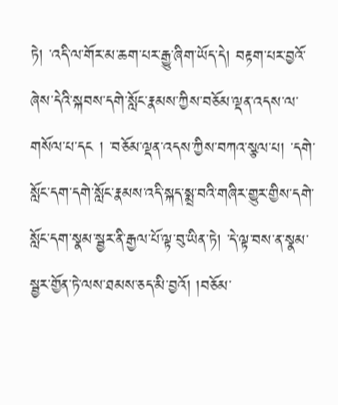ཏེ། ་འདི་ལ་གོར་མ་ཆག་པར་རྒྱུ་ཞིག་ཡོད་དེ། བརྟག་པར་བྱའོ་ཞེས་དེའི་སྐབས་དགེ་སློང་རྣམས་ཀྱིས་བཅོམ་ལྡན་འདས་ལ་གསོལ་པ་དང ། ་བཅོམ་ལྡན་འདས་ཀྱིས་བཀའ་སྩལ་པ། ་དགེ་སློང་དག་དགེ་སློང་རྣམས་འདི་སྐད་སྨྲ་བའི་གཞིར་གྱུར་གྱིས་དགེ་སློང་དག་སྣམ་སྦྱར་ནི་རྒྱལ་པོ་ལྟ་བུ་ཡིན་ཏེ། ་དེ་ལྟ་བས་ན་སྣམ་སྦྱར་གྱོན་ཏེ་ལས་ཐམས་ཅད་མི་བྱའོ། །བཅོམ་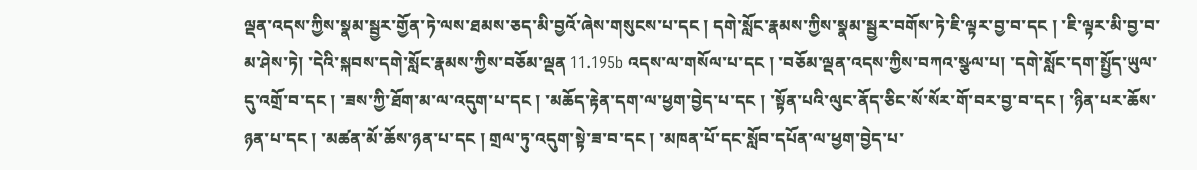ལྡན་འདས་ཀྱིས་སྣམ་སྦྱར་གྱོན་ཏེ་ལས་ཐམས་ཅད་མི་བྱའོ་ཞེས་གསུངས་པ་དང ། དགེ་སློང་རྣམས་ཀྱིས་སྣམ་སྦྱར་བགོས་ཏེ་ཇི་ལྟར་བྱ་བ་དང ། ་ཇི་ལྟར་མི་བྱ་བ་མ་ཤེས་ཏེ། ་དེའི་སྐབས་དགེ་སློང་རྣམས་ཀྱིས་བཅོམ་ལྡན 11.195b འདས་ལ་གསོལ་པ་དང ། ་བཅོམ་ལྡན་འདས་ཀྱིས་བཀའ་སྩལ་པ། ་དགེ་སློང་དག་སྤྱོད་ཡུལ་དུ་འགྲོ་བ་དང ། ་ཟས་ཀྱི་ཐོག་མ་ལ་འདུག་པ་དང ། ་མཆོད་རྟེན་དག་ལ་ཕྱག་བྱེད་པ་དང ། ་སྟོན་པའི་ལུང་ནོད་ཅིང་སོ་སོར་གོ་བར་བྱ་བ་དང ། ་ཉིན་པར་ཆོས་ཉན་པ་དང ། ་མཚན་མོ་ཆོས་ཉན་པ་དང ། གྲལ་ཏུ་འདུག་སྟེ་ཟ་བ་དང ། ་མཁན་པོ་དང་སློབ་དཔོན་ལ་ཕྱག་བྱེད་པ་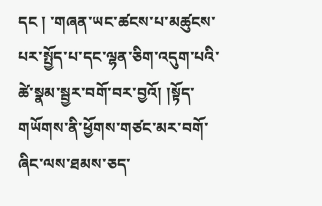དང ། ་གཞན་ཡང་ཚངས་པ་མཚུངས་པར་སྤྱོད་པ་དང་ལྷན་ཅིག་འདུག་པའི་ཚེ་སྣམ་སྦྱར་བགོ་བར་བྱའོ། །སྟོད་གཡོགས་ནི་ཕྱོགས་གཙང་མར་བགོ་ཞིང་ལས་ཐམས་ཅད་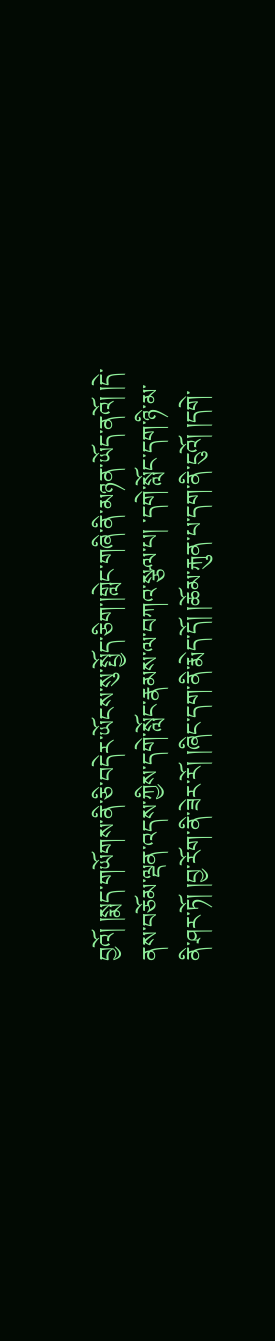བྱའོ། །སྨད་གཡོགས་ནི་ཅི་བདེར་ཡོངས་སུ་སྤྱོད་ཅིག་།གླེང་གཞི་ནི་མཉན་ཡོད་ནའོ། །དེ་ནས་བཅོམ་ལྡན་འདས་ཀྱིས་དགེ་སློང་རྣམས་ལ་བཀའ་སྩལ་པ། ་དགེ་སློང་དག་ཉི་མ་ནི་ཤར་ཏོ། །བྱ་རོག་ནི་ཟེར་རོ། །ཞིང་དག་ནི་རྨེད་དོ། །ཆོམ་རྐུན་པ་དག་ནི་ངུའོ། །དགེ་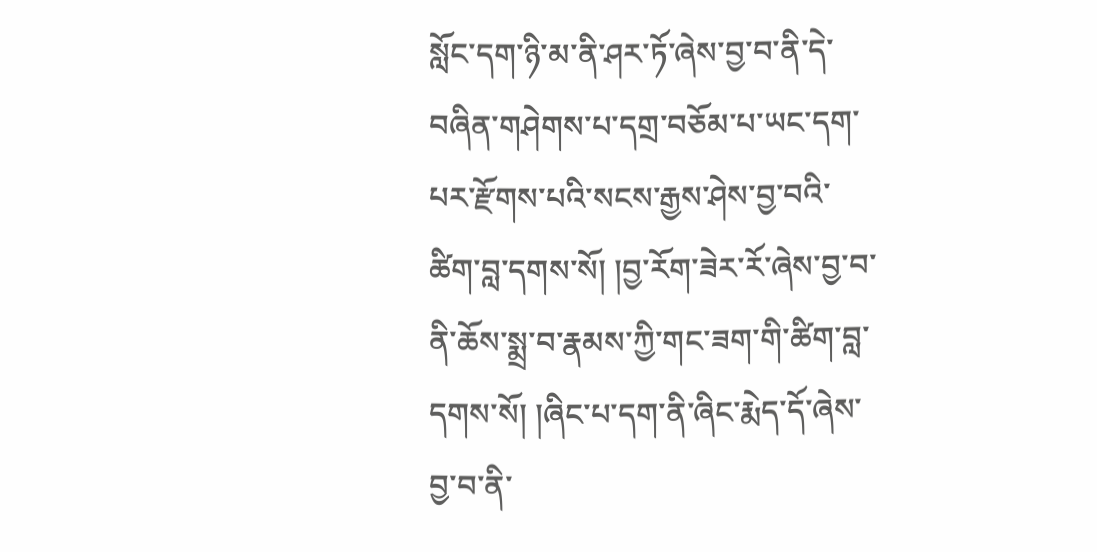སློང་དག་ཉི་མ་ནི་ཤར་ཏོ་ཞེས་བྱ་བ་ནི་དེ་བཞིན་གཤེགས་པ་དགྲ་བཅོམ་པ་ཡང་དག་པར་རྫོགས་པའི་སངས་རྒྱས་ཤེས་བྱ་བའི་ཚིག་བླ་དགས་སོ། །བྱ་རོག་ཟེར་རོ་ཞེས་བྱ་བ་ནི་ཆོས་སྨྲ་བ་རྣམས་ཀྱི་གང་ཟག་གི་ཚིག་བླ་དགས་སོ། །ཞིང་པ་དག་ནི་ཞིང་རྨེད་དོ་ཞེས་བྱ་བ་ནི་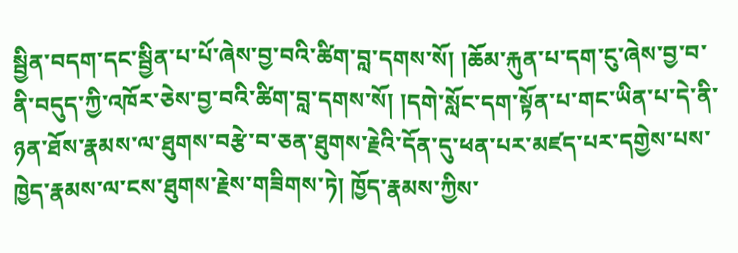སྦྱིན་བདག་དང་སྦྱིན་པ་པོ་ཞེས་བྱ་བའི་ཚིག་བླ་དགས་སོ། །ཆོམ་རྐུན་པ་དག་ངུ་ཞེས་བྱ་བ་ནི་བདུད་ཀྱི་འཁོར་ཅེས་བྱ་བའི་ཚིག་བླ་དགས་སོ། །དགེ་སློང་དག་སྟོན་པ་གང་ཡིན་པ་དེ་ནི་ཉན་ཐོས་རྣམས་ལ་ཐུགས་བརྩེ་བ་ཅན་ཐུགས་རྗེའི་དོན་དུ་ཕན་པར་མཛད་པར་དགྱེས་པས་ཁྱེད་རྣམས་ལ་ངས་ཐུགས་རྗེས་གཟིགས་ཏེ། ཁྱོད་རྣམས་ཀྱིས་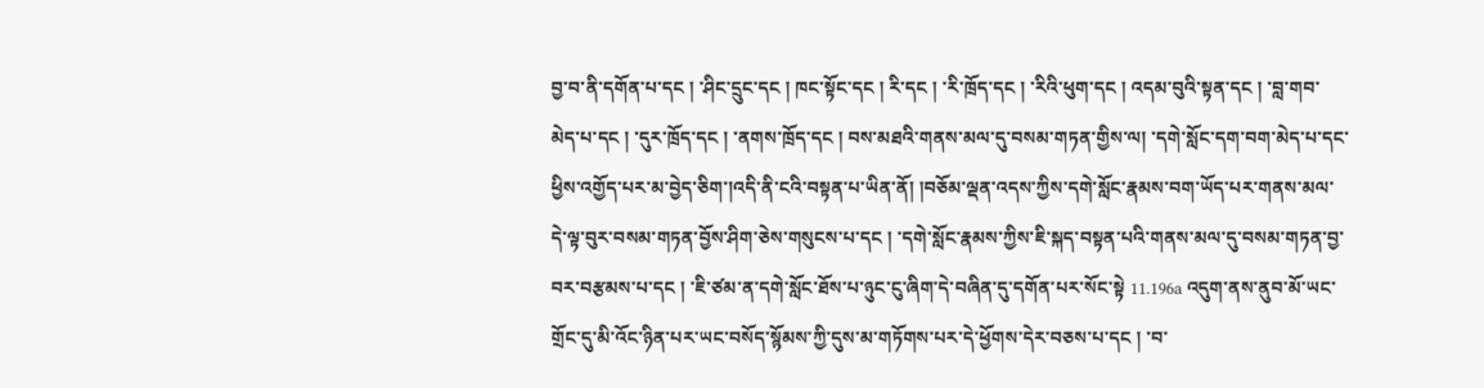བྱ་བ་ནི་དགོན་པ་དང ། ་ཤིང་དྲུང་དང ། ཁང་སྟོང་དང ། རི་དང ། ་རི་ཁྲོད་དང ། ་རིའི་ཕུག་དང ། འདམ་བུའི་སྟན་དང ། ་བླ་གབ་མེད་པ་དང ། ་དུར་ཁྲོད་དང ། ་ནགས་ཁྲོད་དང ། བས་མཐའི་གནས་མལ་དུ་བསམ་གཏན་གྱིས་ལ། ་དགེ་སློང་དག་བག་མེད་པ་དང་ཕྱིས་འགྱོད་པར་མ་བྱེད་ཅིག་།འདི་ནི་ངའི་བསྟན་པ་ཡིན་ནོ། །བཅོམ་ལྡན་འདས་ཀྱིས་དགེ་སློང་རྣམས་བག་ཡོད་པར་གནས་མལ་དེ་ལྟ་བུར་བསམ་གཏན་བྱོས་ཤིག་ཅེས་གསུངས་པ་དང ། ་དགེ་སློང་རྣམས་ཀྱིས་ཇི་སྐད་བསྟན་པའི་གནས་མལ་དུ་བསམ་གཏན་བྱ་བར་བརྩམས་པ་དང ། ་ཇི་ཙམ་ན་དགེ་སློང་ཐོས་པ་ཉུང་ངུ་ཞིག་དེ་བཞིན་དུ་དགོན་པར་སོང་སྟེ 11.196a འདུག་ནས་ནུབ་མོ་ཡང་གྲོང་དུ་མི་འོང་ཉིན་པར་ཡང་བསོད་སྙོམས་ཀྱི་དུས་མ་གཏོགས་པར་དེ་ཕྱོགས་དེར་བཅས་པ་དང ། ་བ་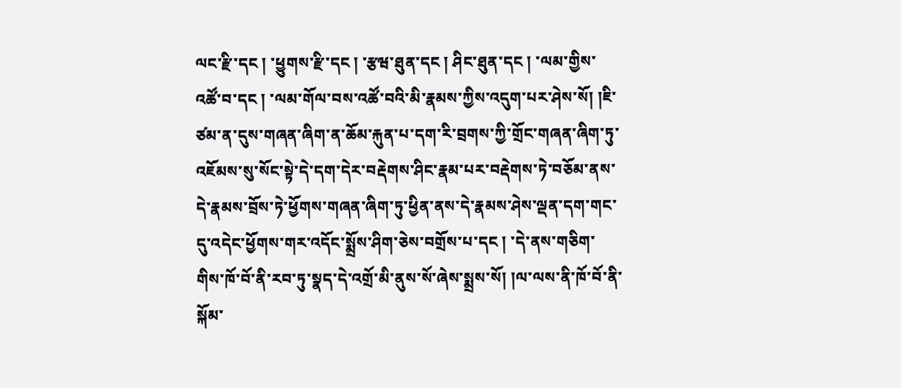ལང་རྫི་དང ། ་ཕྱུགས་རྫི་དང ། ་རྩཝ་ཐུན་དང ། ཤིང་ཐུན་དང ། ་ལམ་གྱིས་འཚོ་བ་དང ། ་ལམ་གོལ་བས་འཚོ་བའི་མི་རྣམས་ཀྱིས་འདུག་པར་ཤེས་སོ། །ཇི་ཙམ་ན་དུས་གཞན་ཞིག་ན་ཆོམ་རྐུན་པ་དག་རི་བྲགས་ཀྱི་གྲོང་གཞན་ཞིག་ཏུ་འཇོམས་སུ་སོང་སྟེ་དེ་དག་དེར་བརྡེགས་ཤིང་རྣམ་པར་བརྡེགས་ཏེ་བཅོམ་ནས་དེ་རྣམས་བྲོས་ཏེ་ཕྱོགས་གཞན་ཞིག་ཏུ་ཕྱིན་ནས་དེ་རྣམས་ཤེས་ལྡན་དག་གང་དུ་འདེང་ཕྱོགས་གར་འདོང་སྨྲོས་ཤིག་ཅེས་བགྲོས་པ་དང ། ་དེ་ནས་གཅིག་གིས་ཁོ་བོ་ནི་རབ་ཏུ་སྣད་དེ་འགྲོ་མི་ནུས་སོ་ཞེས་སྨྲས་སོ། །ལ་ལས་ནི་ཁོ་བོ་ནི་སྐོམ་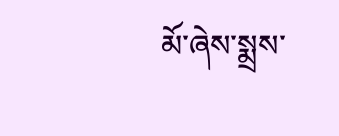མོ་ཞེས་སྨྲས་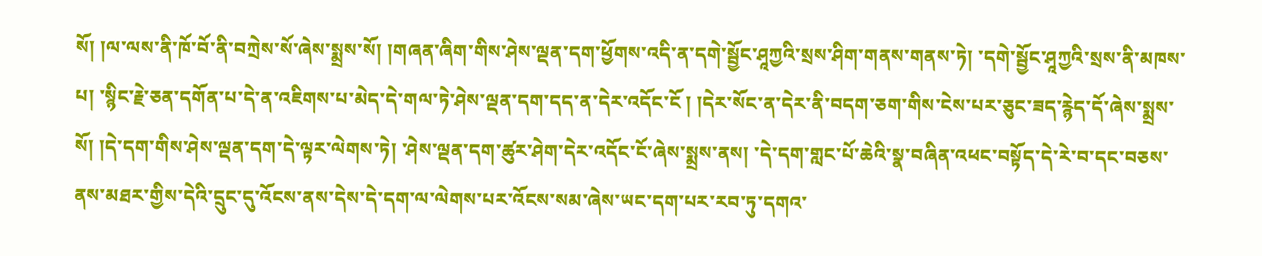སོ། །ལ་ལས་ནི་ཁོ་བོ་ནི་བཀྲེས་སོ་ཞེས་སྨྲས་སོ། །གཞན་ཞིག་གིས་ཤེས་ལྡན་དག་ཕྱོགས་འདི་ན་དགེ་སྦྱོང་ཤཱཀྱའི་སྲས་ཤིག་གནས་གནས་ཏེ། ་དགེ་སྦྱོང་ཤཱཀྱའི་སྲས་ནི་མཁས་པ། ་སྙིང་རྗེ་ཅན་དགོན་པ་དེ་ན་འཇིགས་པ་མེད་དེ་གལ་ཏེ་ཤེས་ལྡན་དག་དད་ན་དེར་འདོང་ངོ ། །དེར་སོང་ན་དེར་ནི་བདག་ཅག་གིས་ངེས་པར་ཅུང་ཟད་རྙེད་དོ་ཞེས་སྨྲས་སོ། །དེ་དག་གིས་ཤེས་ལྡན་དག་དེ་ལྟར་ལེགས་ཏེ། ་ཤེས་ལྡན་དག་ཚུར་ཤེག་དེར་འདོང་ངོ་ཞེས་སྨྲས་ནས། ་དེ་དག་གླང་པོ་ཆེའི་སྣ་བཞིན་འཕང་བསྟོད་དེ་རེ་བ་དང་བཅས་ནས་མཐར་གྱིས་དེའི་དྲུང་དུ་འོངས་ནས་དེས་དེ་དག་ལ་ལེགས་པར་འོངས་སམ་ཞེས་ཡང་དག་པར་རབ་ཏུ་དགའ་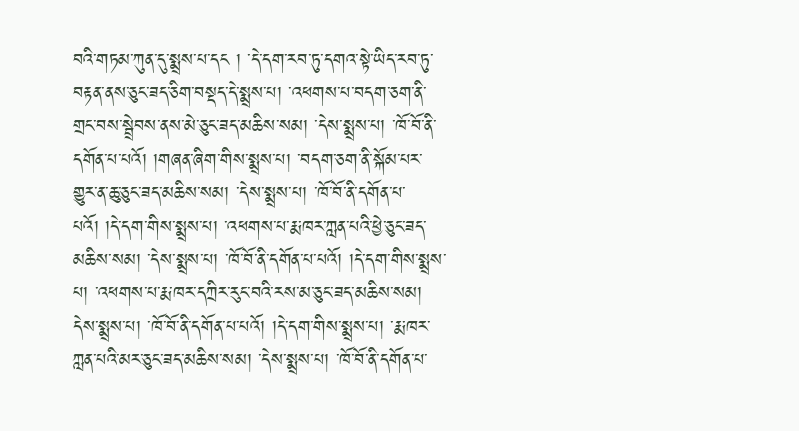བའི་གཏམ་ཀུན་དུ་སྨྲས་པ་དང ། ་དེ་དག་རབ་ཏུ་དགའ་སྟེ་ཡིད་རབ་ཏུ་བརྟན་ནས་ཅུང་ཟད་ཅིག་བསྡད་དེ་སྨྲས་པ། ་འཕགས་པ་བདག་ཅག་ནི་གྲང་བས་སྦྲེབས་ནས་མེ་ཅུང་ཟད་མཆིས་སམ། ་དེས་སྨྲས་པ། ་ཁོ་བོ་ནི་དགོན་པ་པའོ། །གཞན་ཞིག་གིས་སྨྲས་པ། ་བདག་ཅག་ནི་སྐོམ་པར་གྱུར་ན་ཆུ་ཅུང་ཟད་མཆིས་སམ། ་དེས་སྨྲས་པ། ་ཁོ་བོ་ནི་དགོན་པ་པའོ། །དེ་དག་གིས་སྨྲས་པ། ་འཕགས་པ་རྨ་ཁར་ཀླན་པའི་ཕྱེ་ཅུང་ཟད་མཆིས་སམ། ་དེས་སྨྲས་པ། ་ཁོ་བོ་ནི་དགོན་པ་པའོ། །དེ་དག་གིས་སྨྲས་པ། ་འཕགས་པ་རྨ་ཁར་དཀྲིར་རུང་བའི་རས་མ་ཅུང་ཟད་མཆིས་སམ། དེས་སྨྲས་པ། ་ཁོ་བོ་ནི་དགོན་པ་པའོ། །དེ་དག་གིས་སྨྲས་པ། ་རྨ་ཁར་ཀླན་པའི་མར་ཅུང་ཟད་མཆིས་སམ། ་དེས་སྨྲས་པ། ་ཁོ་བོ་ནི་དགོན་པ་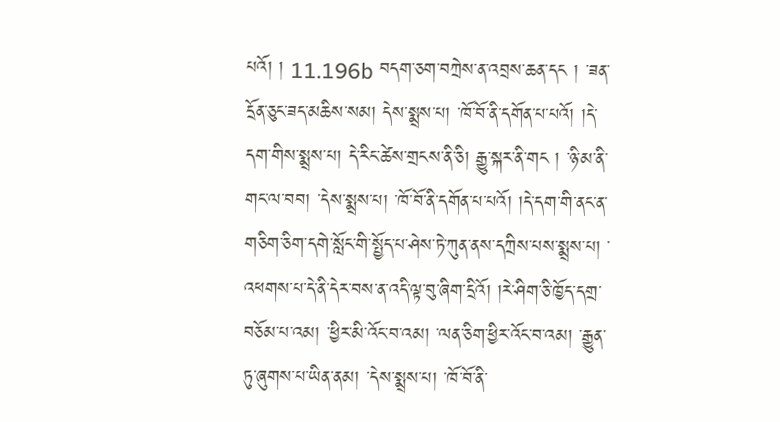པའོ། ། 11.196b བདག་ཅག་བཀྲེས་ན་འབྲས་ཆན་དང ། ་ཟན་དྲོན་ཅུང་ཟད་མཆིས་སམ། དེས་སྨྲས་པ། ་ཁོ་བོ་ནི་དགོན་པ་པའོ། །དེ་དག་གིས་སྨྲས་པ། དེ་རིང་ཚེས་གྲངས་ནི་ཅི། རྒྱུ་སྐར་ནི་གང ། ་ཉི་མ་ནི་གང་ལ་བབ། ་དེས་སྨྲས་པ། ་ཁོ་བོ་ནི་དགོན་པ་པའོ། །དེ་དག་གི་ནང་ན་གཅིག་ཅིག་དགེ་སློང་གི་སྤྱོད་པ་ཤེས་ཏེ་ཀུན་ནས་དཀྲིས་པས་སྨྲས་པ། ་འཕགས་པ་དེ་ནི་དེར་བས་ན་འདི་ལྟ་བུ་ཞིག་དྲིའོ། །རེ་ཤིག་ཅི་ཁྱོད་དགྲ་བཅོམ་པ་འམ། ་ཕྱིར་མི་འོང་བ་འམ། ་ལན་ཅིག་ཕྱིར་འོང་བ་འམ། ་རྒྱུན་ཏུ་ཞུགས་པ་ཡིན་ནམ། ་དེས་སྨྲས་པ། ་ཁོ་བོ་ནི་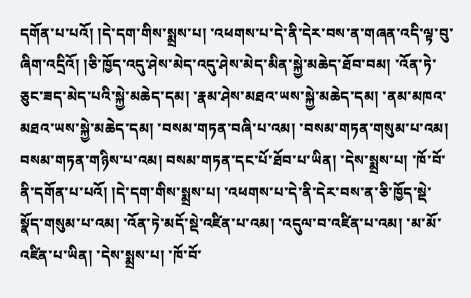དགོན་པ་པའོ། །དེ་དག་གིས་སྨྲས་པ། ་འཕགས་པ་དེ་ནི་དེར་བས་ན་གཞན་འདི་ལྟ་བུ་ཞིག་འདྲིའོ། །ཅི་ཁྱོད་འདུ་ཤེས་མེད་འདུ་ཤེས་མེད་མིན་སྐྱེ་མཆེད་ཐོབ་བམ། ་འོན་ཏེ་ཅུང་ཟད་མེད་པའི་སྐྱེ་མཆེད་དམ། ་རྣམ་ཤེས་མཐའ་ཡས་སྐྱེ་མཆེད་དམ། ་ནམ་མཁའ་མཐའ་ཡས་སྐྱེ་མཆེད་དམ། ་བསམ་གཏན་བཞི་པ་འམ། ་བསམ་གཏན་གསུམ་པ་འམ། བསམ་གཏན་གཉིས་པ་འམ། བསམ་གཏན་དང་པོ་ཐོབ་པ་ཡིན། ་དེས་སྨྲས་པ། ་ཁོ་བོ་ནི་དགོན་པ་པའོ། །དེ་དག་གིས་སྨྲས་པ། ་འཕགས་པ་དེ་ནི་དེར་བས་ན་ཅི་ཁྱོད་སྡེ་སྣོད་གསུམ་པ་འམ། ་འོན་ཏེ་མདོ་སྡེ་འཛིན་པ་འམ། ་འདུལ་བ་འཛིན་པ་འམ། ་མ་མོ་འཛིན་པ་ཡིན། ་དེས་སྨྲས་པ། ་ཁོ་བོ་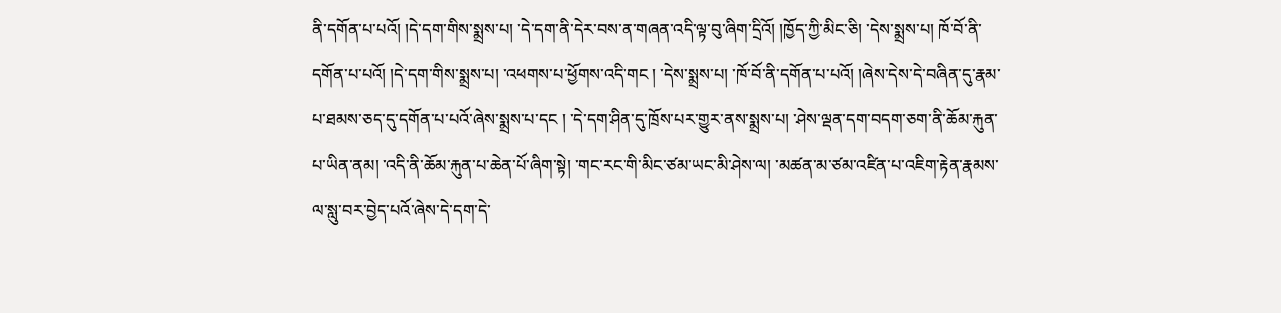ནི་དགོན་པ་པའོ། །དེ་དག་གིས་སྨྲས་པ། ་དེ་དག་ནི་དེར་བས་ན་གཞན་འདི་ལྟ་བུ་ཞིག་དྲིའོ། །ཁྱོད་ཀྱི་མིང་ཅི། ་དེས་སྨྲས་པ། ཁོ་བོ་ནི་དགོན་པ་པའོ། །དེ་དག་གིས་སྨྲས་པ། ་འཕགས་པ་ཕྱོགས་འདི་གང ། ་དེས་སྨྲས་པ། ་ཁོ་བོ་ནི་དགོན་པ་པའོ། །ཞེས་དེས་དེ་བཞིན་དུ་རྣམ་པ་ཐམས་ཅད་དུ་དགོན་པ་པའོ་ཞེས་སྨྲས་པ་དང ། ་དེ་དག་ཤིན་དུ་ཁྲོས་པར་གྱུར་ནས་སྨྲས་པ། ་ཤེས་ལྡན་དག་བདག་ཅག་ནི་ཆོམ་རྐུན་པ་ཡིན་ནམ། ་འདི་ནི་ཆོམ་རྐུན་པ་ཆེན་པོ་ཞིག་སྟེ། ་གང་རང་གི་མིང་ཙམ་ཡང་མི་ཤེས་ལ། ་མཚན་མ་ཙམ་འཛིན་པ་འཇིག་རྟེན་རྣམས་ལ་སླུ་བར་བྱེད་པའོ་ཞེས་དེ་དག་དེ་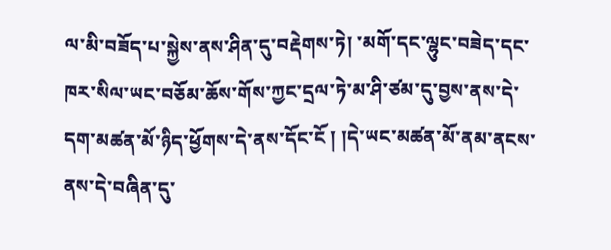ལ་མི་བཟོད་པ་སྐྱེས་ནས་ཤིན་དུ་བརྡེགས་ཏེ། ་མགོ་དང་ལྷུང་བཟེད་དང་ཁར་སིལ་ཡང་བཅོམ་ཆོས་གོས་ཀྱང་དྲལ་ཏེ་མ་ཤི་ཙམ་དུ་བྱས་ནས་དེ་དག་མཚན་མོ་ཉིད་ཕྱོགས་དེ་ནས་དོང་ངོ ། །དེ་ཡང་མཚན་མོ་ནམ་ནངས་ནས་དེ་བཞིན་དུ་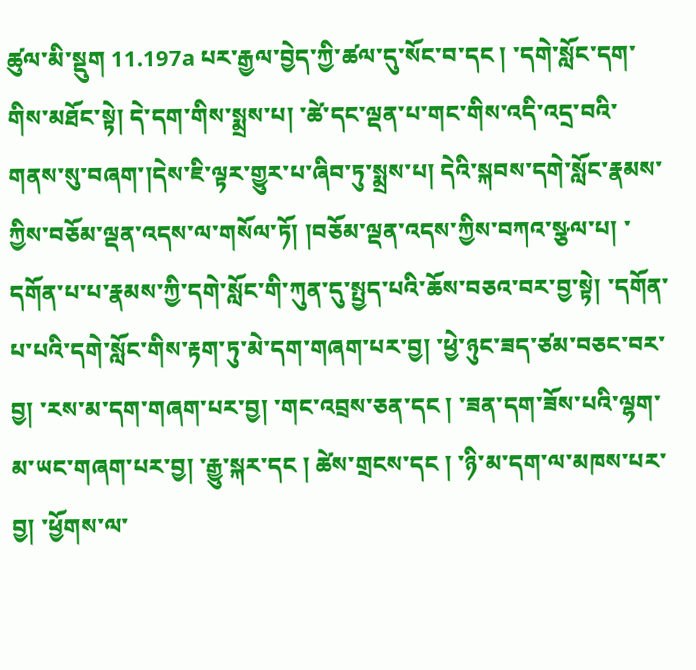ཚུལ་མི་སྡུག 11.197a པར་རྒྱལ་བྱེད་ཀྱི་ཚལ་དུ་སོང་བ་དང ། ་དགེ་སློང་དག་གིས་མཐོང་སྟེ། དེ་དག་གིས་སྨྲས་པ། ་ཚེ་དང་ལྡན་པ་གང་གིས་འདི་འདྲ་བའི་གནས་སུ་བཞག་།དེས་ཇི་ལྟར་གྱུར་པ་ཞིབ་ཏུ་སྨྲས་པ། དེའི་སྐབས་དགེ་སློང་རྣམས་ཀྱིས་བཅོམ་ལྡན་འདས་ལ་གསོལ་ཏོ། །བཅོམ་ལྡན་འདས་ཀྱིས་བཀའ་སྩལ་པ། ་དགོན་པ་པ་རྣམས་ཀྱི་དགེ་སློང་གི་ཀུན་དུ་སྤྱད་པའི་ཆོས་བཅའ་བར་བྱ་སྟེ། ་དགོན་པ་པའི་དགེ་སློང་གིས་རྟག་ཏུ་མེ་དག་གཞག་པར་བྱ། ་ཕྱེ་ཉུང་ཟད་ཙམ་བཅང་བར་བྱ། ་རས་མ་དག་གཞག་པར་བྱ། ་གང་འབྲས་ཅན་དང ། ་ཟན་དག་ཟོས་པའི་ལྷག་མ་ཡང་གཞག་པར་བྱ། ་རྒྱུ་སྐར་དང ། ཚེས་གྲངས་དང ། ་ཉི་མ་དག་ལ་མཁས་པར་བྱ། ་ཕྱོགས་ལ་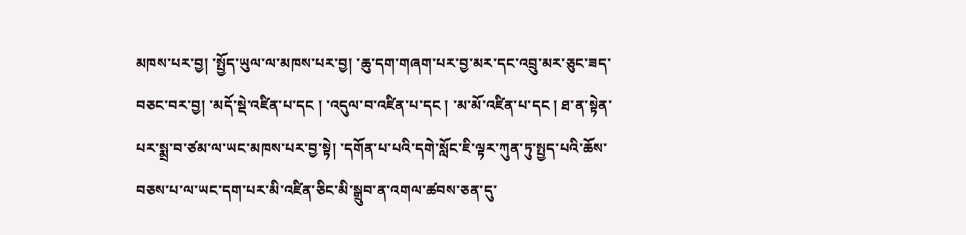མཁས་པར་བྱ། ་སྤྱོད་ཡུལ་ལ་མཁས་པར་བྱ། ་ཆུ་དག་གཞག་པར་བྱ་མར་དང་འབྲུ་མར་ཅུང་ཟད་བཅང་བར་བྱ། ་མདོ་སྡེ་འཛིན་པ་དང ། ་འདུལ་བ་འཛིན་པ་དང ། ་མ་མོ་འཛིན་པ་དང ། ཐ་ན་སྟེན་པར་སྨྲ་བ་ཙམ་ལ་ཡང་མཁས་པར་བྱ་སྟེ། ་དགོན་པ་པའི་དགེ་སློང་ཇི་ལྟར་ཀུན་ཏུ་སྤྱད་པའི་ཆོས་བཅས་པ་ལ་ཡང་དག་པར་མི་འཛིན་ཅིང་མི་སྒྲུབ་ན་འགལ་ཚབས་ཅན་དུ་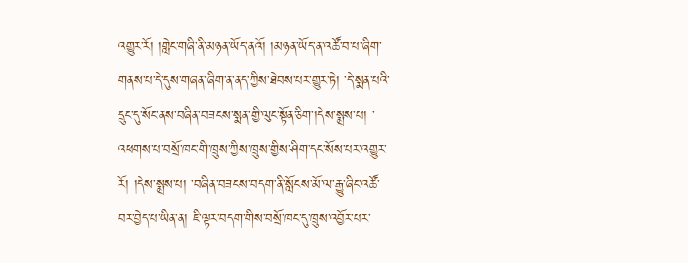འགྱུར་རོ། །གླེང་གཞི་ནི་མཉན་ཡོད་ནའོ། །མཉན་ཡོད་ན་འཚོ་བ་པ་ཞིག་གནས་པ་དེ་དུས་གཞན་ཞིག་ན་ནད་ཀྱིས་ཐེབས་པར་གྱུར་ཏེ། ་དེ་སྨན་པའི་དྲུང་དུ་སོང་ནས་བཞིན་བཟངས་སྨན་གྱི་ལུང་སྟོན་ཅིག་།དེས་སྨྲས་པ། ་འཕགས་པ་བསྲོ་ཁང་གི་ཁྲུས་ཀྱིས་ཁྲུས་གྱིས་ཤིག་དང་སོས་པར་འགྱུར་རོ། །དེས་སྨྲས་པ། ་བཞིན་བཟངས་བདག་ནི་སློངས་མོ་ལ་རྒྱུ་ཞིང་འཚོ་བར་བྱེད་པ་ཡིན་ན། ཇི་ལྟར་བདག་གིས་བསྲོ་ཁང་དུ་ཁྲུས་འབྱོར་པར་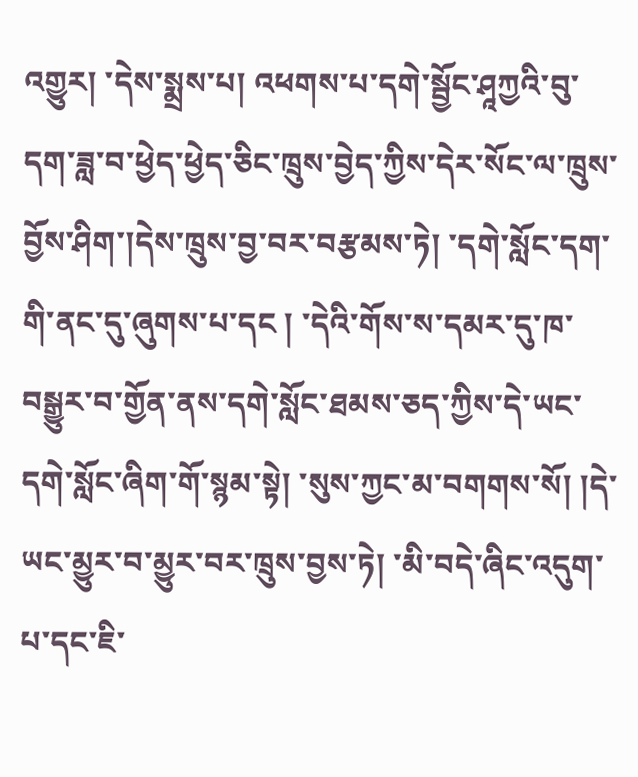འགྱུར། ་དེས་སྨྲས་པ། འཕགས་པ་དགེ་སྦྱོང་ཤཱཀྱའི་བུ་དག་ཟླ་བ་ཕྱེད་ཕྱེད་ཅིང་ཁྲུས་བྱེད་ཀྱིས་དེར་སོང་ལ་ཁྲུས་བྱོས་ཤིག་།དེས་ཁྲུས་བྱ་བར་བརྩམས་ཏེ། ་དགེ་སློང་དག་གི་ནང་དུ་ཞུགས་པ་དང ། ་དེའི་གོས་ས་དམར་དུ་ཁ་བསྒྱུར་བ་གྱོན་ནས་དགེ་སློང་ཐམས་ཅད་ཀྱིས་དེ་ཡང་དགེ་སློང་ཞིག་གོ་སྙམ་སྟེ། ་སུས་ཀྱང་མ་བགགས་སོ། །དེ་ཡང་མྱུར་བ་མྱུར་བར་ཁྲུས་བྱས་ཏེ། ་མི་བདེ་ཞིང་འདུག་པ་དང་ཇི་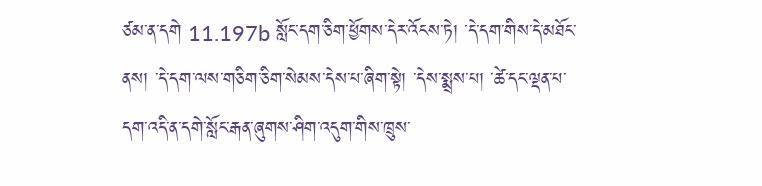ཙམ་ན་དགེ 11.197b སློང་དག་ཅིག་ཕྱོགས་དེར་འོངས་ཏེ། ་དེ་དག་གིས་དེ་མཐོང་ནས། ་དེ་དག་ལས་གཅིག་ཅིག་སེམས་དེས་པ་ཞིག་སྟེ། ་དེས་སྨྲས་པ། ་ཚེ་དང་ལྡན་པ་དག་འདི་ན་དགེ་སློང་རྒན་ཞུགས་ཤིག་འདུག་གིས་ཁྲུས་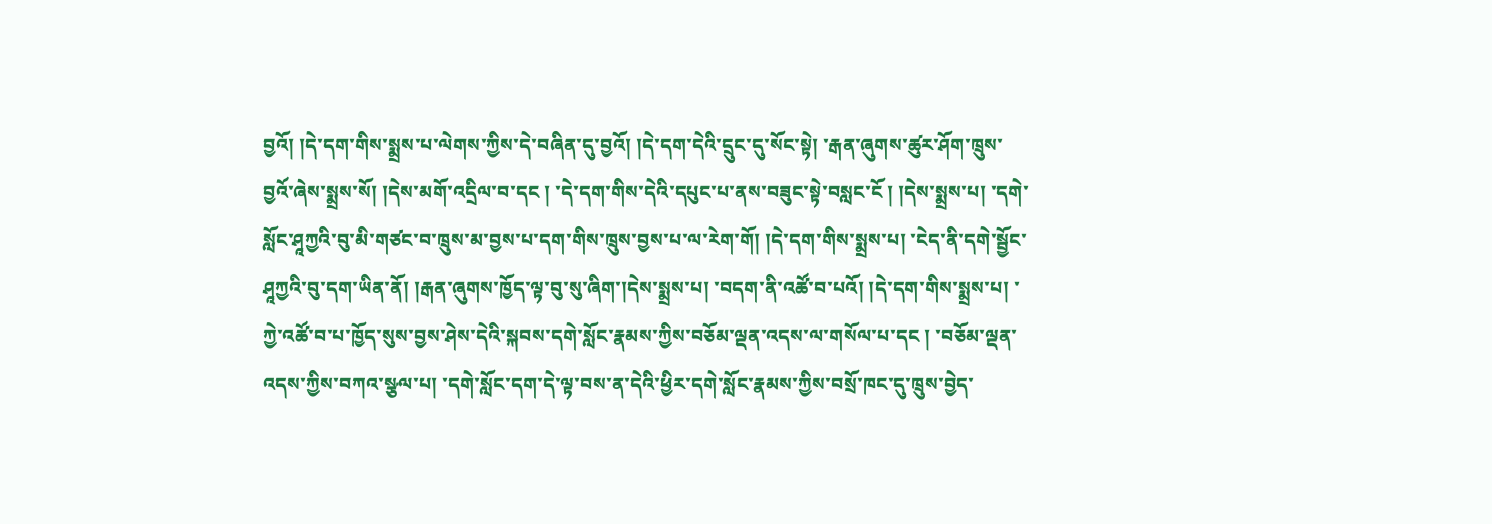བྱའོ། །དེ་དག་གིས་སྨྲས་པ་ལེགས་ཀྱིས་དེ་བཞིན་དུ་བྱའོ། །དེ་དག་དེའི་དྲུང་དུ་སོང་སྟེ། ་རྒན་ཞུགས་ཚུར་ཤོག་ཁྲུས་བྱའོ་ཞེས་སྨྲས་སོ། །དེས་མགོ་འདྲིལ་བ་དང ། ་དེ་དག་གིས་དེའི་དཔུང་པ་ནས་བཟུང་སྟེ་བསླང་ངོ ། །དེས་སྨྲས་པ། ་དགེ་སློང་ཤཱཀྱའི་བུ་མི་གཙང་བ་ཁྲུས་མ་བྱས་པ་དག་གིས་ཁྲུས་བྱས་པ་ལ་རེག་གོ། །དེ་དག་གིས་སྨྲས་པ། ་ངེད་ནི་དགེ་སྦྱོང་ཤཱཀྱའི་བུ་དག་ཡིན་ནོ། །རྒན་ཞུགས་ཁྱོད་ལྟ་བུ་སུ་ཞིག་།དེས་སྨྲས་པ། ་བདག་ནི་འཚོ་བ་པའོ། །དེ་དག་གིས་སྨྲས་པ། ་ཀྱེ་འཚོ་བ་པ་ཁྱོད་སུས་བྱས་ཤེས་དེའི་སྐབས་དགེ་སློང་རྣམས་ཀྱིས་བཅོམ་ལྡན་འདས་ལ་གསོལ་པ་དང ། ་བཅོམ་ལྡན་འདས་ཀྱིས་བཀའ་སྩལ་པ། ་དགེ་སློང་དག་དེ་ལྟ་བས་ན་དེའི་ཕྱིར་དགེ་སློང་རྣམས་ཀྱིས་བསྲོ་ཁང་དུ་ཁྲུས་བྱེད་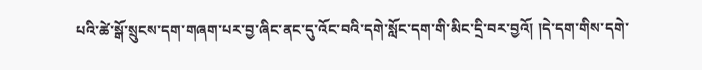པའི་ཚེ་སྒོ་སྲུངས་དག་གཞག་པར་བྱ་ཞིང་ནང་དུ་འོང་བའི་དགེ་སློང་དག་གི་མིང་དྲི་བར་བྱའོ། །དེ་དག་གིས་དགེ་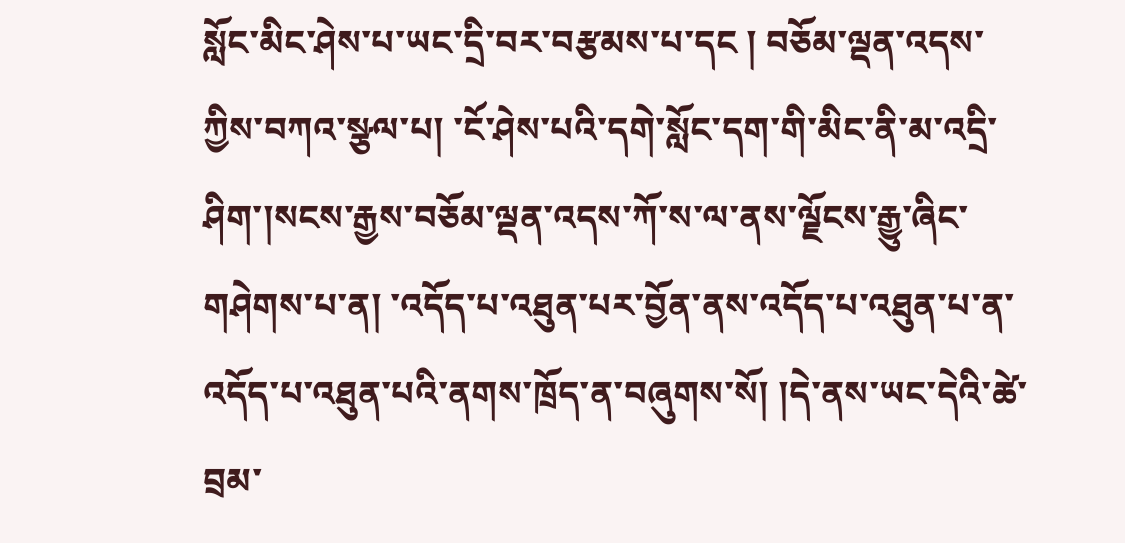སློང་མིང་ཤེས་པ་ཡང་དྲི་བར་བརྩམས་པ་དང ། བཅོམ་ལྡན་འདས་ཀྱིས་བཀའ་སྩལ་པ། ་ངོ་ཤེས་པའི་དགེ་སློང་དག་གི་མིང་ནི་མ་འདྲི་ཤིག་།སངས་རྒྱས་བཅོམ་ལྡན་འདས་ཀོ་ས་ལ་ནས་ལྗོངས་རྒྱུ་ཞིང་གཤེགས་པ་ན། ་འདོད་པ་འཐུན་པར་བྱོན་ནས་འདོད་པ་འཐུན་པ་ན་འདོད་པ་འཐུན་པའི་ནགས་ཁྲོད་ན་བཞུགས་སོ། །དེ་ནས་ཡང་དེའི་ཚེ་བྲམ་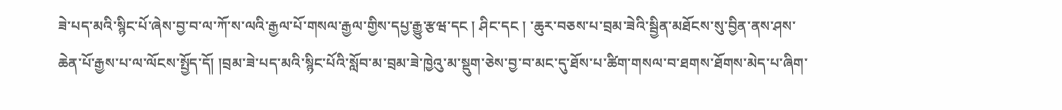ཟེ་པད་མའི་སྙིང་པོ་ཞེས་བྱ་བ་ལ་ཀོ་ས་ལའི་རྒྱལ་པོ་གསལ་རྒྱལ་གྱིས་དཔྱ་རྒྱུ་རྩཝ་དང ། ཤིང་དང ། ་ཆུར་བཅས་པ་བྲམ་ཟེའི་སྦྱིན་མཐོངས་སུ་བྱིན་ནས་ཤས་ཆེན་པོ་རྒྱས་པ་ལ་ལོངས་སྤྱོད་དོ། །བྲམ་ཟེ་པད་མའི་སྙིང་པོའི་སློབ་མ་བྲམ་ཟེ་ཁྱེའུ་མ་སྡུག་ཅེས་བྱ་བ་མང་དུ་ཐོས་པ་ཚིག་གསལ་བ་ཐགས་ཐོགས་མེད་པ་ཞིག་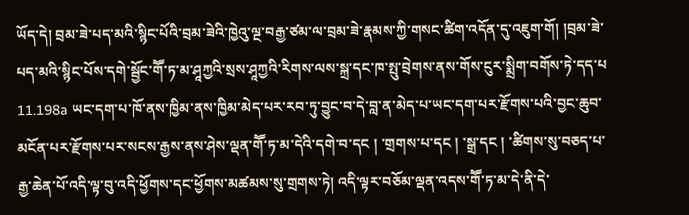ཡོད་དེ། བྲམ་ཟེ་པད་མའི་སྙིང་པོའི་བྲམ་ཟེའི་ཁྱེའུ་ལྔ་བརྒྱ་ཙམ་ལ་བྲམ་ཟེ་རྣམས་ཀྱི་གསང་ཚིག་འདོན་དུ་འཇུག་གོ། །བྲམ་ཟེ་པད་མའི་སྙིང་པོས་དགེ་སྦྱོང་གཽ་ཏ་མ་ཤཱཀྱའི་སྲས་ཤཱཀྱའི་རིགས་ལས་སྐྲ་དང་ཁ་སྤུ་བྲེགས་ནས་གོས་ངུར་སྨྲིག་བགོས་ཏེ་དད་པ 11.198a ཡང་དག་པ་ཁོ་ནས་ཁྱིམ་ནས་ཁྱིམ་མེད་པར་རབ་ཏུ་བྱུང་བ་དེ་བླ་ན་མེད་པ་ཡང་དག་པར་རྫོགས་པའི་བྱང་ཆུབ་མངོན་པར་རྫོགས་པར་སངས་རྒྱས་ནས་ཤེས་ལྡན་གཽ་ཏ་མ་དེའི་དགེ་བ་དང ། ་གྲགས་པ་དང ། ་སྒྲ་དང ། ་ཚིགས་སུ་བཅད་པ་རྒྱ་ཆེན་པོ་འདི་ལྟ་བུ་འདི་ཕྱོགས་དང་ཕྱོགས་མཚམས་སུ་གྲགས་ཏེ། འདི་ལྟར་བཅོམ་ལྡན་འདས་གཽ་ཏ་མ་དེ་ནི་དེ་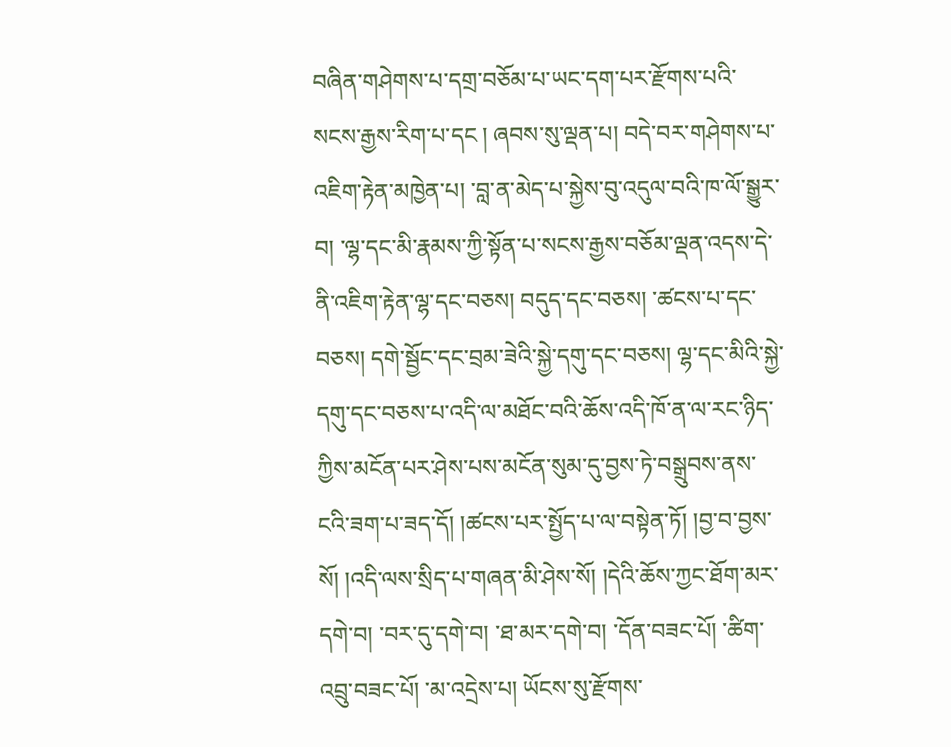བཞིན་གཤེགས་པ་དགྲ་བཅོམ་པ་ཡང་དག་པར་རྫོགས་པའི་སངས་རྒྱས་རིག་པ་དང ། ཞབས་སུ་ལྡན་པ། བདེ་བར་གཤེགས་པ་འཇིག་རྟེན་མཁྱེན་པ། ་བླ་ན་མེད་པ་སྐྱེས་བུ་འདུལ་བའི་ཁ་ལོ་སྒྱུར་བ། ་ལྷ་དང་མི་རྣམས་ཀྱི་སྟོན་པ་སངས་རྒྱས་བཅོམ་ལྡན་འདས་དེ་ནི་འཇིག་རྟེན་ལྷ་དང་བཅས། བདུད་དང་བཅས། ་ཚངས་པ་དང་བཅས། དགེ་སྦྱོང་དང་བྲམ་ཟེའི་སྐྱེ་དགུ་དང་བཅས། ལྷ་དང་མིའི་སྐྱེ་དགུ་དང་བཅས་པ་འདི་ལ་མཐོང་བའི་ཆོས་འདི་ཁོ་ན་ལ་རང་ཉིད་ཀྱིས་མངོན་པར་ཤེས་པས་མངོན་སུམ་དུ་བྱས་ཏེ་བསྒྲུབས་ནས་ངའི་ཟག་པ་ཟད་དོ། །ཚངས་པར་སྤྱོད་པ་ལ་བསྟེན་ཏོ། །བྱ་བ་བྱས་སོ། །འདི་ལས་སྲིད་པ་གཞན་མི་ཤེས་སོ། །དེའི་ཆོས་ཀྱང་ཐོག་མར་དགེ་བ། ་བར་དུ་དགེ་བ། ་ཐ་མར་དགེ་བ། ་དོན་བཟང་པོ། ་ཚིག་འབྲུ་བཟང་པོ། ་མ་འདྲེས་པ། ཡོངས་སུ་རྫོགས་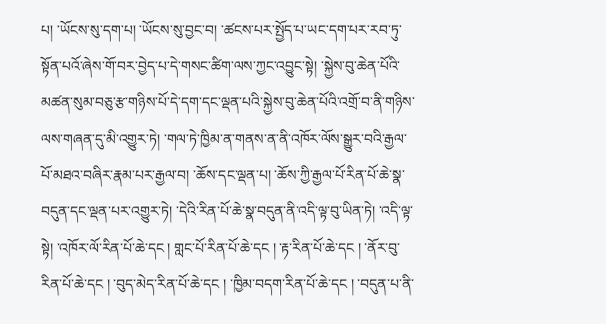པ། ་ཡོངས་སུ་དག་པ། ་ཡོངས་སུ་བྱང་བ། ་ཚངས་པར་སྤྱོད་པ་ཡང་དག་པར་རབ་ཏུ་སྟོན་པའོ་ཞེས་གོ་བར་བྱེད་པ་དེ་གསང་ཚིག་ལས་ཀྱང་འབྱུང་སྟེ། ་སྐྱེས་བུ་ཆེན་པོའི་མཚན་སུམ་བཅུ་རྩ་གཉིས་པོ་དེ་དག་དང་ལྡན་པའི་སྐྱེས་བུ་ཆེན་པོའི་འགྲོ་བ་ནི་གཉིས་ལས་གཞན་དུ་མི་འགྱུར་ཏེ། ་གལ་ཏེ་ཁྱིམ་ན་གནས་ན་ནི་འཁོར་ལོས་སྒྱུར་བའི་རྒྱལ་པོ་མཐའ་བཞིར་རྣམ་པར་རྒྱལ་བ། ་ཆོས་དང་ལྡན་པ། ་ཆོས་ཀྱི་རྒྱལ་པོ་རིན་པོ་ཆེ་སྣ་བདུན་དང་ལྡན་པར་འགྱུར་ཏེ། ་དེའི་རིན་པོ་ཆེ་སྣ་བདུན་ནི་འདི་ལྟ་བུ་ཡིན་ཏེ། ་འདི་ལྟ་སྟེ། ་འཁོར་ལོ་རིན་པོ་ཆེ་དང ། གླང་པོ་རིན་པོ་ཆེ་དང ། ་རྟ་རིན་པོ་ཆེ་དང ། ་ནོར་བུ་རིན་པོ་ཆེ་དང ། ་བུད་མེད་རིན་པོ་ཆེ་དང ། ་ཁྱིམ་བདག་རིན་པོ་ཆེ་དང ། ་བདུན་པ་ནི་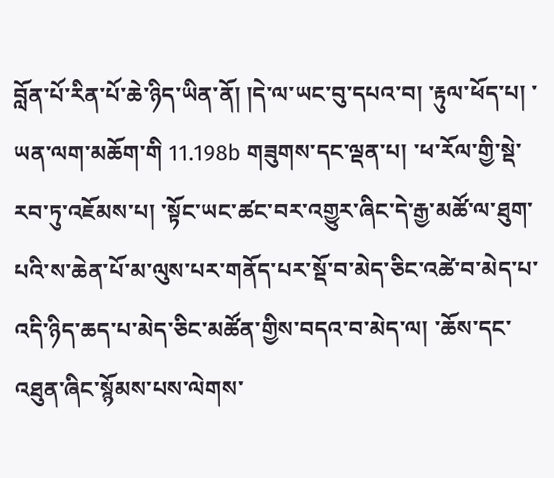བློན་པོ་རིན་པོ་ཆེ་ཉིད་ཡིན་ནོ། །དེ་ལ་ཡང་བུ་དཔའ་བ། ་རྟུལ་ཕོད་པ། ་ཡན་ལག་མཆོག་གི 11.198b གཟུགས་དང་ལྡན་པ། ་ཕ་རོལ་གྱི་སྡེ་རབ་ཏུ་འཇོམས་པ། ་སྟོང་ཡང་ཚང་བར་འགྱུར་ཞིང་དེ་རྒྱ་མཚོ་ལ་ཐུག་པའི་ས་ཆེན་པོ་མ་ལུས་པར་གནོད་པར་སྡོ་བ་མེད་ཅིང་འཚེ་བ་མེད་པ་འདི་ཉིད་ཆད་པ་མེད་ཅིང་མཚོན་གྱིས་བདའ་བ་མེད་ལ། ་ཆོས་དང་འཐུན་ཞིང་སྙོམས་པས་ལེགས་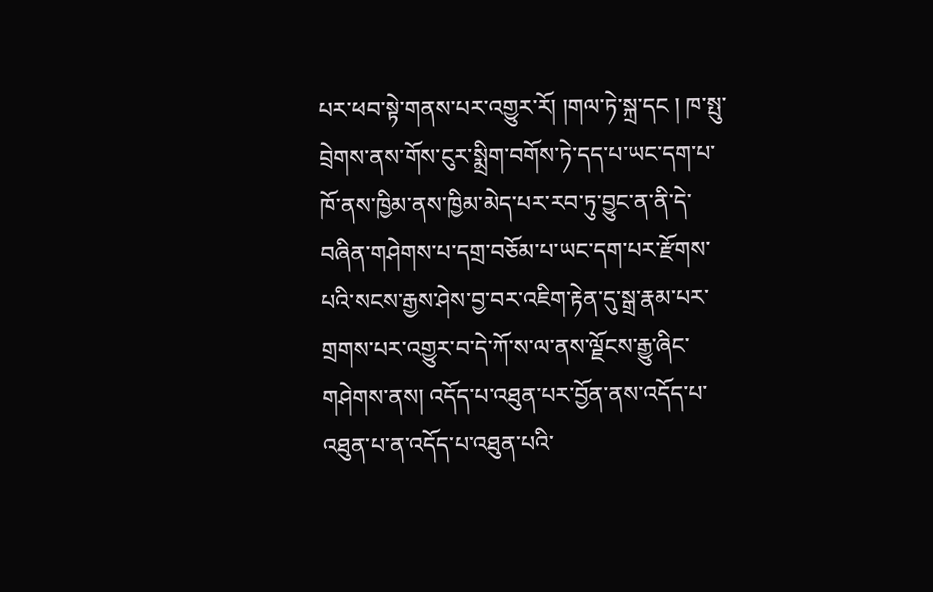པར་ཕབ་སྟེ་གནས་པར་འགྱུར་རོ། །གལ་ཏེ་སྐྲ་དང ། ཁ་སྤུ་བྲེགས་ནས་གོས་ངུར་སྨྲིག་བགོས་ཏེ་དད་པ་ཡང་དག་པ་ཁོ་ནས་ཁྱིམ་ནས་ཁྱིམ་མེད་པར་རབ་ཏུ་བྱུང་ན་ནི་དེ་བཞིན་གཤེགས་པ་དགྲ་བཅོམ་པ་ཡང་དག་པར་རྫོགས་པའི་སངས་རྒྱས་ཤེས་བྱ་བར་འཇིག་རྟེན་དུ་སྒྲ་རྣམ་པར་གྲགས་པར་འགྱུར་བ་དེ་ཀོ་ས་ལ་ནས་ལྗོངས་རྒྱུ་ཞིང་གཤེགས་ནས། འདོད་པ་འཐུན་པར་བྱོན་ནས་འདོད་པ་འཐུན་པ་ན་འདོད་པ་འཐུན་པའི་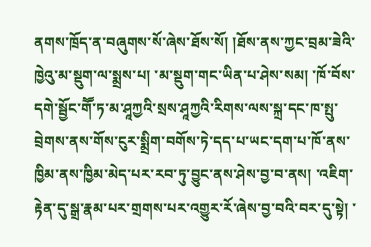ནགས་ཁྲོད་ན་བཞུགས་སོ་ཞེས་ཐོས་སོ། །ཐོས་ནས་ཀྱང་བྲམ་ཟེའི་ཁྱེའུ་མ་སྡུག་ལ་སྨྲས་པ། ་མ་སྡུག་གང་ཡིན་པ་ཤེས་སམ། ་ཁོ་བོས་དགེ་སྦྱོང་གཽ་ཏ་མ་ཤཱཀྱའི་སྲས་ཤཱཀྱའི་རིགས་ལས་སྐྲ་དང་ཁ་སྤུ་བྲེགས་ནས་གོས་ངུར་སྨྲིག་བགོས་ཏེ་དད་པ་ཡང་དག་པ་ཁོ་ནས་ཁྱིམ་ནས་ཁྱིམ་མེད་པར་རབ་ཏུ་བྱུང་ནས་ཤེས་བྱ་བ་ནས། ་འཇིག་རྟེན་དུ་སྒྲ་རྣམ་པར་གྲགས་པར་འགྱུར་རོ་ཞེས་བྱ་བའི་བར་དུ་སྟེ། ་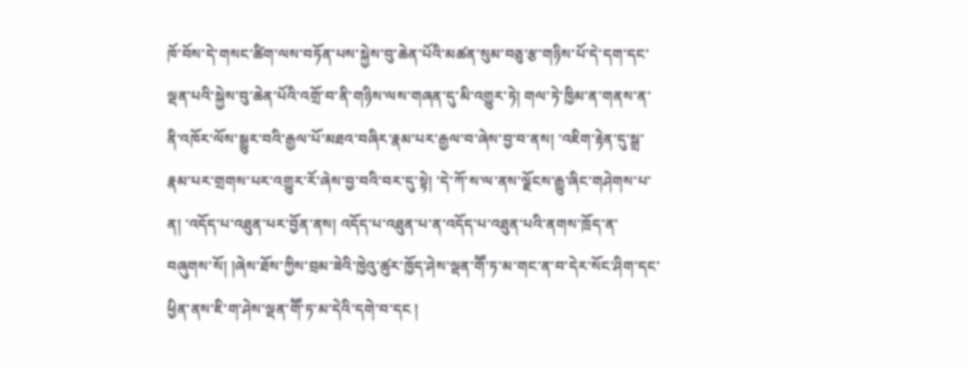ཁོ་བོས་དེ་གསང་ཚིག་ལས་བཏོན་པས་སྐྱེས་བུ་ཆེན་པོའི་མཚན་སུམ་བཅུ་རྩ་གཉིས་པོ་དེ་དག་དང་ལྡན་པའི་སྐྱེས་བུ་ཆེན་པོའི་འགྲོ་བ་ནི་གཉིས་ལས་གཞན་དུ་མི་འགྱུར་ཏེ། གལ་ཏེ་ཁྱིམ་ན་གནས་ན་ནི་འཁོར་ལོས་སྒྱུར་བའི་རྒྱལ་པོ་མཐའ་བཞིར་རྣམ་པར་རྒྱལ་བ་ཞེས་བྱ་བ་ནས། ་འཇིག་རྟེན་དུ་སྒྲ་རྣམ་པར་གྲགས་པར་འགྱུར་རོ་ཞེས་བྱ་བའི་བར་དུ་སྟེ། ་དེ་ཀོ་ས་ལ་ནས་ལྗོངས་རྒྱུ་ཞིང་གཤེགས་པ་ན། ་འདོད་པ་འཐུན་པར་བྱོན་ནས། འདོད་པ་འཐུན་པ་ན་འདོད་པ་འཐུན་པའི་ནགས་ཁྲོད་ན་བཞུགས་སོ། །ཞེས་ཐོས་ཀྱིས་བྲམ་ཟེའི་ཁྱེའུ་ཚུར་ཁྱོད་ཤེས་ལྡན་གཽ་ཏ་མ་གང་ན་བ་དེར་སོང་ཤིག་དང་ཕྱིན་ནས་ཇི་ག་ཤེས་ལྡན་གཽ་ཏ་མ་དེའི་དགེ་བ་དང །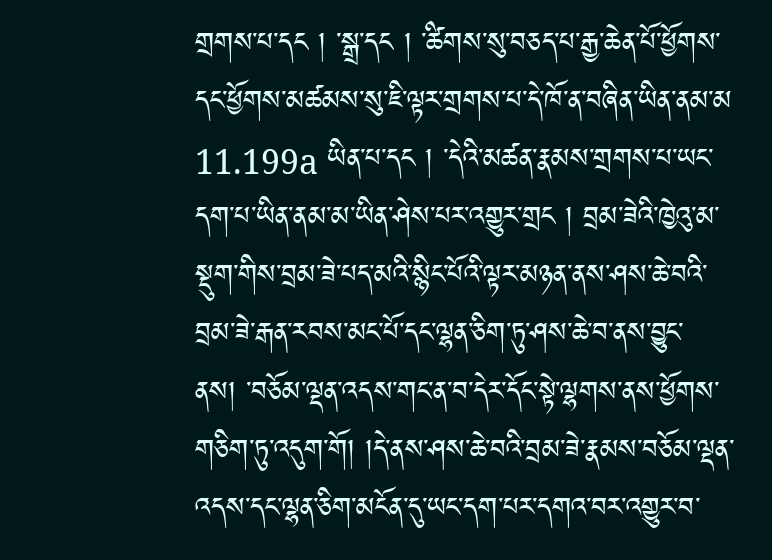གྲགས་པ་དང ། ་སྒྲ་དང ། ་ཚིགས་སུ་བཅད་པ་རྒྱ་ཆེན་པོ་ཕྱོགས་དང་ཕྱོགས་མཚམས་སུ་ཇི་ལྟར་གྲགས་པ་དེ་ཁོ་ན་བཞིན་ཡིན་ནམ་མ 11.199a ཡིན་པ་དང ། ་དེའི་མཚན་རྣམས་གྲགས་པ་ཡང་དག་པ་ཡིན་ནམ་མ་ཡིན་ཤེས་པར་འགྱུར་གྲང ། བྲམ་ཟེའི་ཁྱེའུ་མ་སྡུག་གིས་བྲམ་ཟེ་པད་མའི་སྙིང་པོའི་ལྟར་མཉན་ནས་ཤས་ཆེ་བའི་བྲམ་ཟེ་རྒན་རབས་མང་པོ་དང་ལྷན་ཅིག་ཏུ་ཤས་ཆེ་བ་ནས་བྱུང་ནས། ་བཅོམ་ལྡན་འདས་གང་ན་བ་དེར་དོང་སྟེ་ལྷགས་ནས་ཕྱོགས་གཅིག་ཏུ་འདུག་གོ། །དེ་ནས་ཤས་ཆེ་བའི་བྲམ་ཟེ་རྣམས་བཅོམ་ལྡན་འདས་དང་ལྷན་ཅིག་མངོན་དུ་ཡང་དག་པར་དགའ་བར་འགྱུར་བ་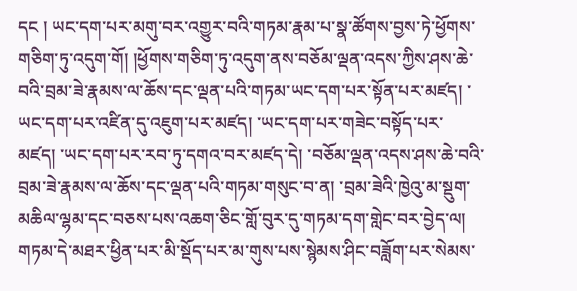དང ། ཡང་དག་པར་མགུ་བར་འགྱུར་བའི་གཏམ་རྣམ་པ་སྣ་ཚོགས་བྱས་ཏེ་ཕྱོགས་གཅིག་ཏུ་འདུག་གོ། །ཕྱོགས་གཅིག་ཏུ་འདུག་ནས་བཅོམ་ལྡན་འདས་ཀྱིས་ཤས་ཆེ་བའི་བྲམ་ཟེ་རྣམས་ལ་ཆོས་དང་ལྡན་པའི་གཏམ་ཡང་དག་པར་སྟོན་པར་མཛད། ་ཡང་དག་པར་འཛིན་དུ་འཇུག་པར་མཛད། ་ཡང་དག་པར་གཟེང་བསྟོད་པར་མཛད། ་ཡང་དག་པར་རབ་ཏུ་དགའ་བར་མཛད་དེ། ་བཅོམ་ལྡན་འདས་ཤས་ཆེ་བའི་བྲམ་ཟེ་རྣམས་ལ་ཆོས་དང་ལྡན་པའི་གཏམ་གསུང་བ་ན། ་བྲམ་ཟེའི་ཁྱེའུ་མ་སྡུག་མཆིལ་ལྷམ་དང་བཅས་པས་འཆག་ཅིང་གློ་བུར་དུ་གཏམ་དག་གླེང་བར་བྱེད་ལ། གཏམ་དེ་མཐར་ཕྱིན་པར་མི་སྡོད་པར་མ་གུས་པས་སྙེམས་ཤིང་བཟློག་པར་སེམས་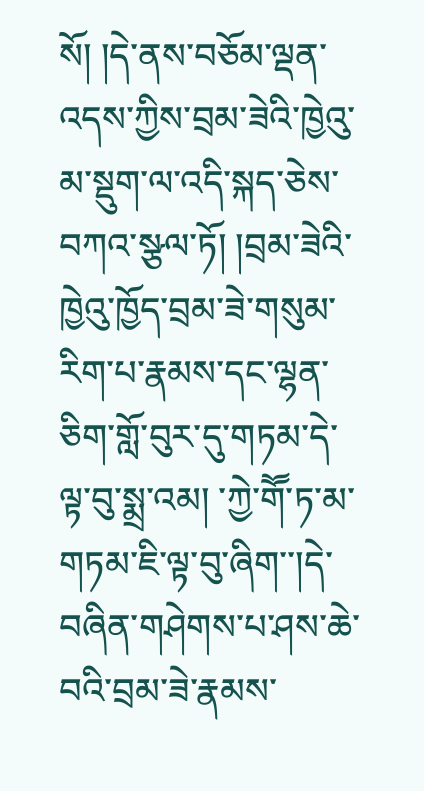སོ། །དེ་ནས་བཅོམ་ལྡན་འདས་ཀྱིས་བྲམ་ཟེའི་ཁྱེའུ་མ་སྡུག་ལ་འདི་སྐད་ཅེས་བཀའ་སྩལ་ཏོ། །བྲམ་ཟེའི་ཁྱེའུ་ཁྱོད་བྲམ་ཟེ་གསུམ་རིག་པ་རྣམས་དང་ལྷན་ཅིག་གློ་བུར་དུ་གཏམ་དེ་ལྟ་བུ་སྨྲ་འམ། ་ཀྱེ་གཽ་ཏ་མ་གཏམ་ཇི་ལྟ་བུ་ཞིག་་།དེ་བཞིན་གཤེགས་པ་ཤས་ཆེ་བའི་བྲམ་ཟེ་རྣམས་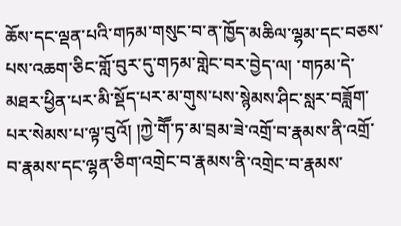ཆོས་དང་ལྡན་པའི་གཏམ་གསུང་བ་ན་ཁྱོད་མཆིལ་ལྷམ་དང་བཅས་པས་འཆག་ཅིང་གློ་བུར་དུ་གཏམ་གླེང་བར་བྱེད་ལ། ་གཏམ་དེ་མཐར་ཕྱིན་པར་མི་སྡོད་པར་མ་གུས་པས་སྙེམས་ཤིང་སླར་བཟློག་པར་སེམས་པ་ལྟ་བུའོ། །ཀྱེ་གཽ་ཏ་མ་བྲམ་ཟེ་འགྲོ་བ་རྣམས་ནི་འགྲོ་བ་རྣམས་དང་ལྷན་ཅིག་འགྲེང་བ་རྣམས་ནི་འགྲེང་བ་རྣམས་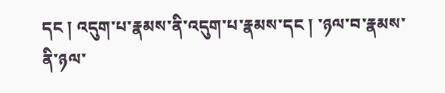དང ། འདུག་པ་རྣམས་ནི་འདུག་པ་རྣམས་དང ། ་ཉལ་བ་རྣམས་ནི་ཉལ་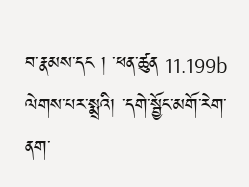བ་རྣམས་དང ། ་ཕན་ཚུན 11.199b ལེགས་པར་སྨྲའི། ་དགེ་སྦྱོང་མགོ་རེག་ནག་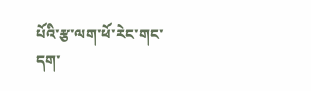པོའི་རྩ་ལག་ཕོ་རེང་གང་དག་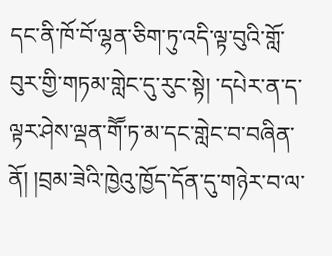དང་ནི་ཁོ་བོ་ལྷན་ཅིག་ཏུ་འདི་ལྟ་བུའི་གློ་བུར་གྱི་གཏམ་གླེང་དུ་རུང་སྟེ། ་དཔེར་ན་ད་ལྟར་ཤེས་ལྡན་གཽ་ཏ་མ་དང་གླེང་བ་བཞིན་ནོ། །བྲམ་ཟེའི་ཁྱེའུ་ཁྱོད་དོན་དུ་གཉེར་བ་ལ་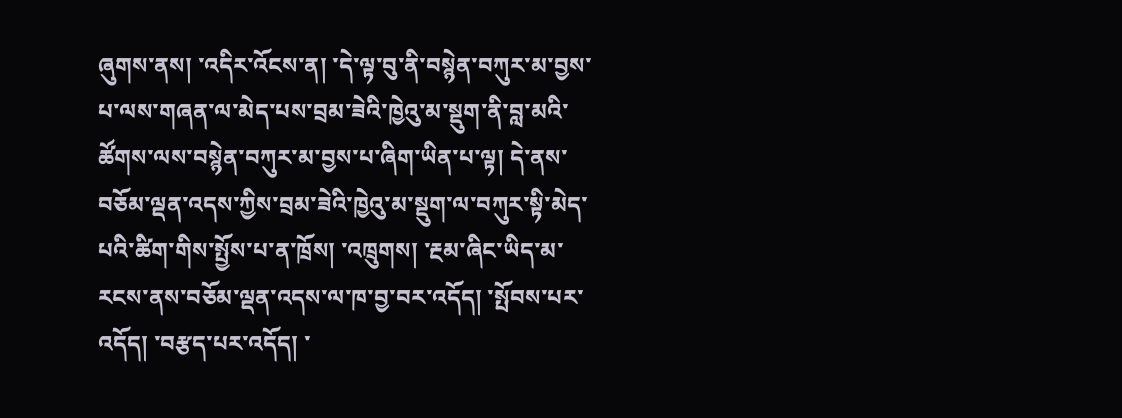ཞུགས་ནས། ་འདིར་འོངས་ན། ་དེ་ལྟ་བུ་ནི་བསྙེན་བཀུར་མ་བྱས་པ་ལས་གཞན་ལ་མེད་པས་བྲམ་ཟེའི་ཁྱེའུ་མ་སྡུག་ནི་བླ་མའི་ཚོགས་ལས་བསྙེན་བཀུར་མ་བྱས་པ་ཞིག་ཡིན་པ་ལྟ། དེ་ནས་བཅོམ་ལྡན་འདས་ཀྱིས་བྲམ་ཟེའི་ཁྱེའུ་མ་སྡུག་ལ་བཀུར་སྟི་མེད་པའི་ཚིག་གིས་སྤྱོས་པ་ན་ཁྲོས། ་འཁྲུགས། ་རྔམ་ཞིང་ཡིད་མ་རངས་ནས་བཅོམ་ལྡན་འདས་ལ་ཁ་བྱ་བར་འདོད། ་སྤོབས་པར་འདོད། ་བརྩད་པར་འདོད། ་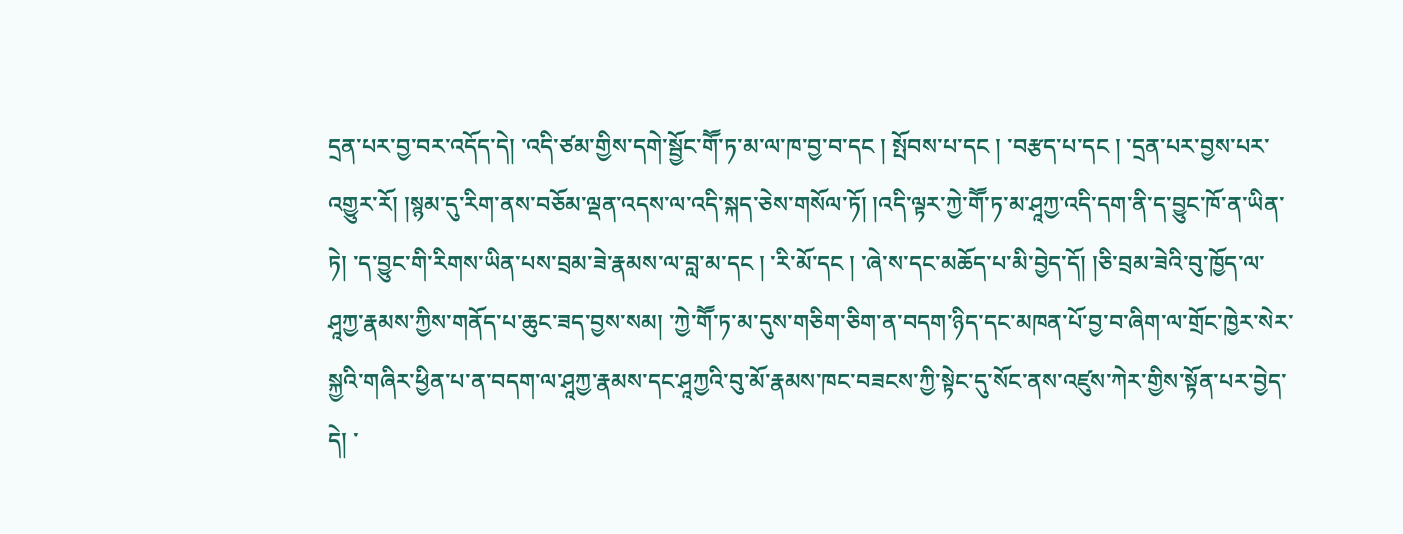དྲན་པར་བྱ་བར་འདོད་དེ། ་འདི་ཙམ་གྱིས་དགེ་སྦྱོང་གཽ་ཏ་མ་ལ་ཁ་བྱ་བ་དང ། སྤོབས་པ་དང ། ་བརྩད་པ་དང ། ་དྲན་པར་བྱས་པར་འགྱུར་རོ། །སྙམ་དུ་རིག་ནས་བཅོམ་ལྡན་འདས་ལ་འདི་སྐད་ཅེས་གསོལ་ཏོ། །འདི་ལྟར་ཀྱེ་གཽ་ཏ་མ་ཤཱཀྱ་འདི་དག་ནི་ད་བྱུང་ཁོ་ན་ཡིན་ཏེ། ་ད་བྱུང་གི་རིགས་ཡིན་པས་བྲམ་ཟེ་རྣམས་ལ་བླ་མ་དང ། ་རི་མོ་དང ། ་ཞེ་ས་དང་མཆོད་པ་མི་བྱེད་དོ། །ཅི་བྲམ་ཟེའི་བུ་ཁྱོད་ལ་ཤཱཀྱ་རྣམས་ཀྱིས་གནོད་པ་ཆུང་ཟད་བྱས་སམ། ་ཀྱེ་གཽ་ཏ་མ་དུས་གཅིག་ཅིག་ན་བདག་ཉིད་དང་མཁན་པོ་བྱ་བ་ཞིག་ལ་གྲོང་ཁྱེར་སེར་སྐྱའི་གཞིར་ཕྱིན་པ་ན་བདག་ལ་ཤཱཀྱ་རྣམས་དང་ཤཱཀྱའི་བུ་མོ་རྣམས་ཁང་བཟངས་ཀྱི་སྟེང་དུ་སོང་ནས་འཛུས་ཀེར་གྱིས་སྟོན་པར་བྱེད་དེ། ་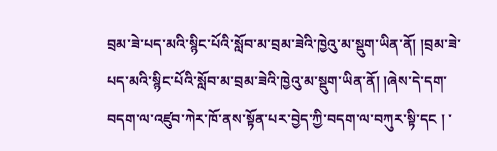བྲམ་ཟེ་པད་མའི་སྙིང་པོའི་སློབ་མ་བྲམ་ཟེའི་ཁྱེའུ་མ་སྡུག་ཡིན་ནོ། །བྲམ་ཟེ་པད་མའི་སྙིང་པོའི་སློབ་མ་བྲམ་ཟེའི་ཁྱེའུ་མ་སྡུག་ཡིན་ནོ། །ཞེས་དེ་དག་བདག་ལ་འཛུབ་ཀེར་ཁོ་ནས་སྟོན་པར་བྱེད་ཀྱི་བདག་ལ་བཀུར་སྟི་དང ། ་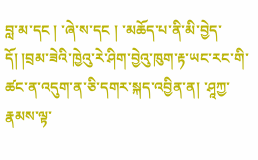བླ་མ་དང ། ་ཞེ་ས་དང ། ་མཆོད་པ་ནི་མི་བྱེད་དོ། །བྲམ་ཟེའི་ཁྱེའུ་རེ་ཤིག་བྱེའུ་ཁུག་རྟ་ཡང་རང་གི་ཚང་ན་འདུག་ན་ཅི་དགར་སྐད་འབྱིན་ན། ་ཤཱཀྱ་རྣམས་ལྟ་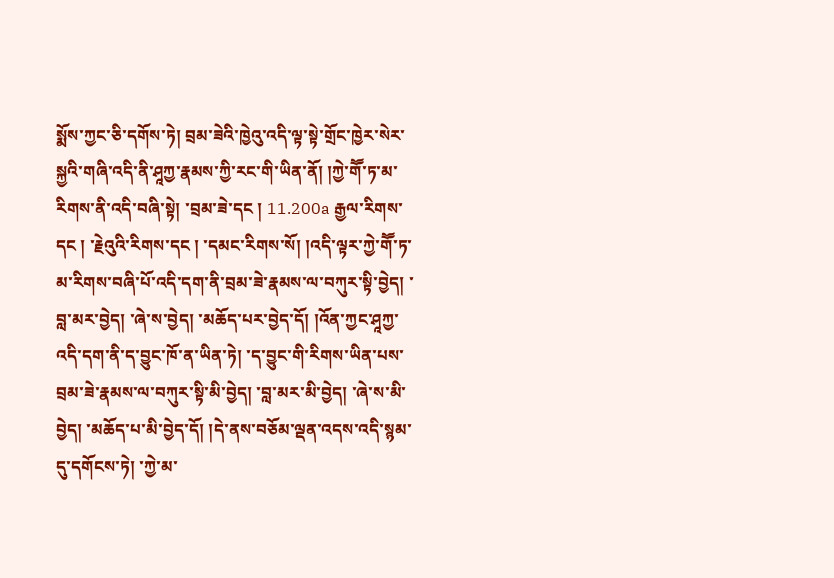སྨོས་ཀྱང་ཅི་དགོས་ཏེ། བྲམ་ཟེའི་ཁྱེའུ་འདི་ལྟ་སྟེ་གྲོང་ཁྱེར་སེར་སྐྱའི་གཞི་འདི་ནི་ཤཱཀྱ་རྣམས་ཀྱི་རང་གི་ཡིན་ནོ། །ཀྱེ་གཽ་ཏ་མ་རིགས་ནི་འདི་བཞི་སྟེ། ་བྲམ་ཟེ་དང ། 11.200a རྒྱལ་རིགས་དང ། ་རྗེའུའི་རིགས་དང ། ་དམང་རིགས་སོ། །འདི་ལྟར་ཀྱེ་གཽ་ཏ་མ་རིགས་བཞི་པོ་འདི་དག་ནི་བྲམ་ཟེ་རྣམས་ལ་བཀུར་སྟི་བྱེད། ་བླ་མར་བྱེད། ་ཞེ་ས་བྱེད། ་མཆོད་པར་བྱེད་དོ། །འོན་ཀྱང་ཤཱཀྱ་འདི་དག་ནི་ད་བྱུང་ཁོ་ན་ཡིན་ཏེ། ་ད་བྱུང་གི་རིགས་ཡིན་པས་བྲམ་ཟེ་རྣམས་ལ་བཀུར་སྟི་མི་བྱེད། ་བླ་མར་མི་བྱེད། ་ཞེ་ས་མི་བྱེད། ་མཆོད་པ་མི་བྱེད་དོ། །དེ་ནས་བཅོམ་ལྡན་འདས་འདི་སྙམ་དུ་དགོངས་ཏེ། ་ཀྱེ་མ་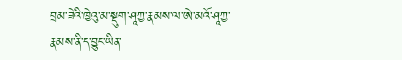བྲམ་ཟེའི་ཁྱེའུ་མ་སྡུག་ཤཱཀྱ་རྣམས་ལ་ཨེ་མའོ་ཤཱཀྱ་རྣམས་ནི་ད་བྱུང་ཡིན་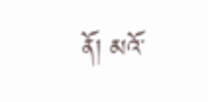ནོ། མའོ་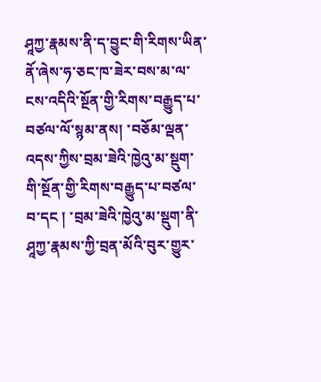ཤཱཀྱ་རྣམས་ནི་ད་བྱུང་གི་རིགས་ཡིན་ནོ་ཞེས་ཧ་ཅང་ཁ་ཟེར་བས་མ་ལ་ངས་འདིའི་སྔོན་གྱི་རིགས་བརྒྱུད་པ་བཙལ་ལོ་སྙམ་ནས། ་བཅོམ་ལྡན་འདས་ཀྱིས་བྲམ་ཟེའི་ཁྱེའུ་མ་སྡུག་གི་སྔོན་གྱི་རིགས་བརྒྱུད་པ་བཙལ་བ་དང ། ་བྲམ་ཟེའི་ཁྱེའུ་མ་སྡུག་ནི་ཤཱཀྱ་རྣམས་ཀྱི་བྲན་མོའི་བུར་གྱུར་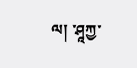ལ། ་ཤཱཀྱ་